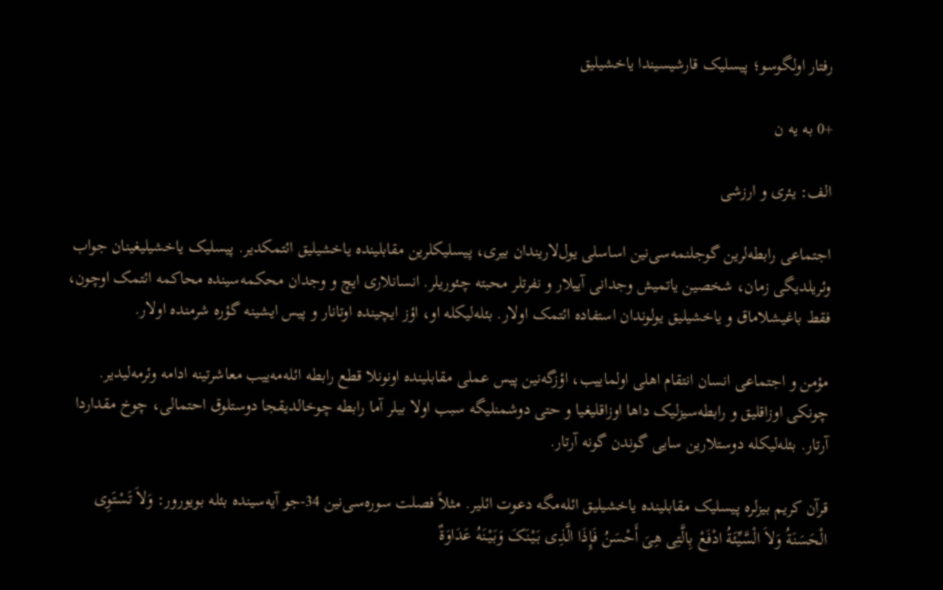رفتار اولگوسو؛ پیسلیک قارشیسیندا یاخشیلیق

+0 به یه ن

الف: یئری و ارزشی

اجتماعی رابطه‌لرین گوجلنمه‌سی‌نین اساسلی یول‌لاریندان بیری، پیسلیکلرین مقابلینده یاخشیلیق ائتمکدیر. پیسلیک یاخشیلیغینان جواب وئریلدیگی زمان، شخصین یاتمیش وجدانی آییلار و نفرتلر محبته چئوریلر. انسانلاری ایچ و وجدان محکمه‌سینده محاکمه ائتمک اوچون، فقط باغیشلاماق و یاخشیلیق یولوندان استفاده ائتمک اولار. بئله‌لیکله او، اؤز ایچینده اوتانار و پیس ایشینه گؤره شرمنده اولار.

مؤمن و اجتماعی انسان انتقام اهلی اولماییب، اؤزگه‌نین پیس عملی مقابلینده اونونلا قطع رابطه ائله‌مه‌ییب معاشرتینه ادامه وئرمه‌لیدیر. چونکی اوزاقلیق و رابطه‌سیزلیک داها اوزاقلیغیا و حتی دوشمنلیگه سبب اولا بیلر آما رابطه چوخالدیقجا دوستلوق احتمالی، چوخ مقداردا آرتار. بئله‌لیکله دوستلارین سایی گوندن گونه آرتار.

قرآن کریم بیزلره پیسلیک مقابلینده یاخشیلیق ائله‌مگه دعوت ائلیر. مثلاً فصلت سوره‌سی‌نین 34-جو آیه‌سینده بئله بویورور: وَلاَ تَسْتَوِی الْحَسَنَةُ وَلاَ الْسَّیِّئَةُ ادْفَعْ بِالَّتِی هِیَ أَحْسَنُ فَإِذَا الَّذِی بَیْنَکَ وَبَیْنَهُ عَدَاوَةٌ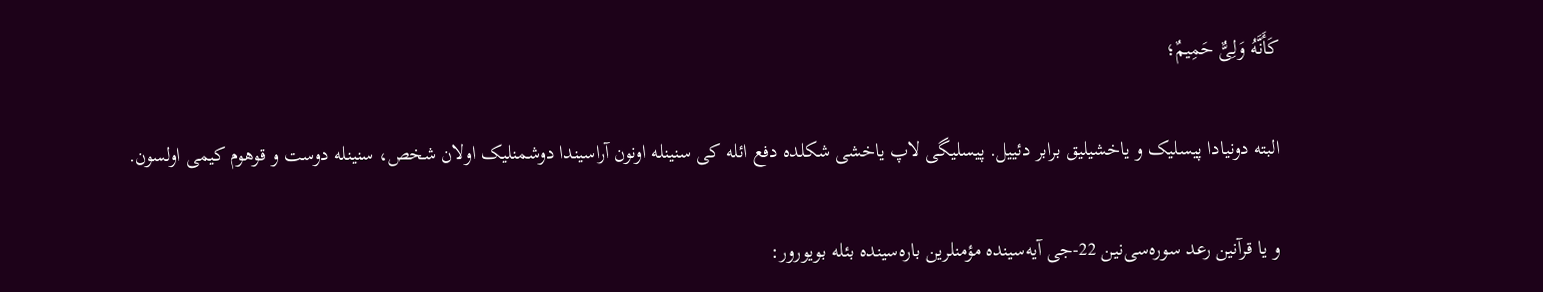کَأَنَّهُ وَلِیٌّ حَمِیمٌ؛

البته دونیادا پیسلیک و یاخشیلیق برابر دئییل. پیسلیگی لاپ یاخشی شکلده دفع ائله کی سنینله اونون آراسیندا دوشمنلیک اولان شخص، سنینله دوست و قوهوم کیمی اولسون.

و یا قرآنین رعد سوره‌سی‌نین 22-جی آیه‌سینده مؤمنلرین باره‌سینده بئله بویورور: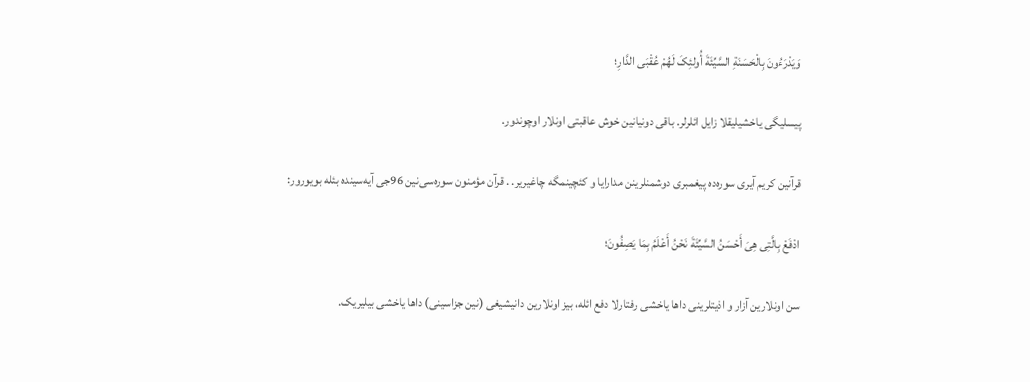وَیَدْرَءُونَ بِالْحَسَنَةِ السَّیِّئَةَ أُولئِکَ لَهُمْ عُقْبَى الدَّارِ؛

پیسلیگی یاخشیلیقلا زایل ائلرلر. باقی دونیانین خوش عاقبتی اونلار اوچوندور.

قرآنین کریم آیری سوره‌ده پیغمبری دوشمنلرینن مدارایا و کئچینمگه چاغیریر. . قرآن مؤمنون سوره‌سی‌نین 96جی آیه‌سینده بئله بویورور:

ادْفَعْ بِالَّتِی هِیَ أَحْسَنُ السَّیِّئَةَ نَحْنُ أَعْلَمُ بِمَا یَصِفُونَ؛

سن اونلارین آزار و اذیتلرینی داها یاخشی رفتارلا دفع ائله، بیز اونلارین دانیشیغی (نین جزاسینی) داها یاخشی بیلیریک.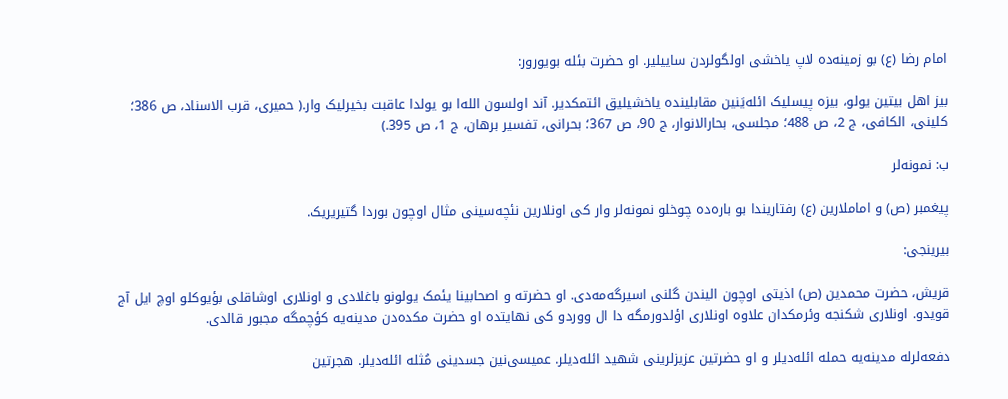امام رضا (ع) بو زمینه‌ده لاپ یاخشی اولگولردن ساییلیر. او حضرت بئله بویورور:

بیز اهل بیتین یولو، بیزه پیسلیک ائله‌یَنین مقابلینده یاخشیلیق ائتمکدیر. آند اولسون الله‌ا بو یولدا عاقبت بخیرلیک وار.( حمیری، قرب الاسناد، ص 386؛ کلینی، الکافی، ج 2، ص 488؛ مجلسی، بحارالانوار، ج 90، ص 367؛ بحرانی، تفسیر برهان، ج 1، ص 395.)

ب: نمونه‌لر

پیغمبر (ص) و اماملارین (ع) رفتاریندا بو باره‌ده چوخلو نمونه‌لر وار کی اونلارین نئچه‌سینی مثال اوچون بوردا گتیریریک.

بیرینجی:

قریش، حضرت محمدین (ص) اذیتی اوچون الیندن گلنی اسیرگه‌مه‌دی. او حضرته و اصحابینا یئمک یولونو باغلادی و اونلاری اوشاقلی بؤیوکلو اوچ ایل آج قویدو. اونلاری شکنجه وئرمکدان علاوه اونلاری اؤلدورمگه دا ال ووردو کی نهایتده او حضرت مکده‌دن مدینه‌یه کؤچمگه مجبور قالدی.

دفعه‌لرله مدینه‌یه حمله ائله‌دیلر و او حضرتین عزیزلرینی شهید ائله‌دیلر. عمیسی‌نین جسدینی مُثله ائله‌دیلر. هجرتین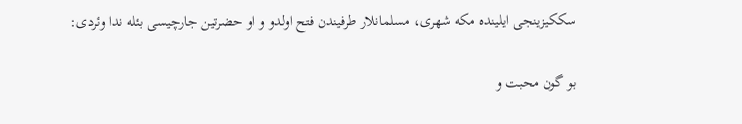سککیزینجی ایلینده مکه شهری، مسلمانلار طرفیندن فتح اولدو و او حضرتین جارچیسی بئله ندا وئردی:

بو گون محبت و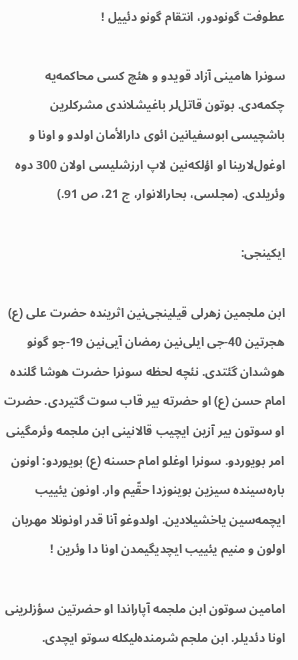عطوفت گونودور، انتقام گونو دئییل !

سونرا هامینی آزاد قویدو و هئچ کسی محاکمه‌یه چکمه‌دی. بوتون قاتل‌لر باغیشلاندی مشرکلرین باشچیسی ابوسفیانین ائوی دارالأمان اولدو و اونا و اوغول‌لارینا او اؤلکه‌نین لاپ ارزشلیسی اولان 300 دوه وئریلدی. (مجلسی، بحارالانوار، ج 21، ص 91.)

ایکینجی:

ابن ملجمین زهرلی قیلینجی‌نین اثرینده حضرت علی (ع) هجرتین 40-جی ایلی‌نین رمضان آیی‌نین 19-جو گونو هوشدان گئتدی. نئچه لحظه سونرا حضرت هوشا گلنده امام حسن (ع) او حضرته بیر قاب سوت گتیردی. حضرت او سوتون بیر آزین ایچیب قالانینی ابن ملجمه وئرمگینی امر بویوردو. سونرا اوغلو امام حسنه (ع) بویوردو: اونون باره‌سینده سیزین بوینوزدا حقّیم وار. اونون یئییب ایچمه‌سین یاخشیلادین. اولدوغو آنا قدر اونونلا مهربان اولون و منیم یئییب ایچدیگیمدن اونا دا وئرین !

امامین سوتون ابن ملجمه آپاراندا او حضرتین سؤزلرینی اونا دئدیلر. ابن ملجم شرمنده‌لیکله سوتو ایچدی.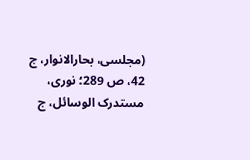(مجلسی، بحارالانوار، ج 42، ص 289؛ نوری، مستدرک الوسائل، ج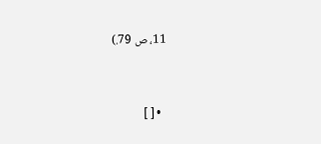11، ص 79.)



  • [ ]